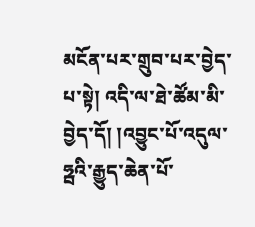མངོན་པར་གྲུབ་པར་བྱེད་པ་སྟེ། འདི་ལ་ཐེ་ཚོམ་མི་བྱེད་དོ། །འབྱུང་པོ་འདུལ་ཧྦའི་རྒྱུད་ཆེན་པོ་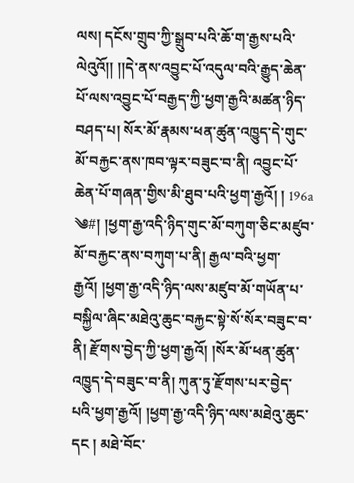ལས། དངོས་གྲུབ་ཀྱི་སྒྲུབ་པའི་ཆོ་ག་རྒྱས་པའི་ལེའུའོ།། །།དེ་ནས་འབྱུང་པོ་འདུལ་བའི་རྒྱུད་ཆེན་པོ་ལས་འབྱུང་པོ་བརྒྱད་ཀྱི་ཕྱག་རྒྱའི་མཚན་ཉིད་བཤད་པ། སོར་མོ་རྣམས་ཕན་ཚུན་འཁྱུད་དེ་གུང་མོ་བརྐྱང་ནས་ཁབ་ལྟར་བཟུང་བ་ནི། འབྱུང་པོ་ཆེན་པོ་གཞན་གྱིས་མི་ཐུབ་པའི་ཕྱག་རྒྱའོ། ། 196a ༄#། །ཕྱག་རྒྱ་འདི་ཉིད་གུང་མོ་བཀུག་ཅིང་མཛུབ་མོ་བརྐྱང་ནས་བཀུག་པ་ནི། རྒྱལ་བའི་ཕྱག་རྒྱའོ། །ཕྱག་རྒྱ་འདི་ཉིད་ལས་མཛུབ་མོ་གཡོན་པ་བསྐྱིལ་ཞིང་མཐེའུ་ཆུང་བརྐྱང་སྟེ་སོ་སོར་བཟུང་བ་ནི། རྫོགས་བྱེད་ཀྱི་ཕྱག་རྒྱའོ། །སོར་མོ་ཕན་ཚུན་འཁྱུད་དེ་བཟུང་བ་ནི། ཀུན་ཏུ་རྫོགས་པར་བྱེད་པའི་ཕྱག་རྒྱའོ། །ཕྱག་རྒྱ་འདི་ཉིད་ལས་མཐེའུ་ཆུང་དང ། མཐེ་བོང་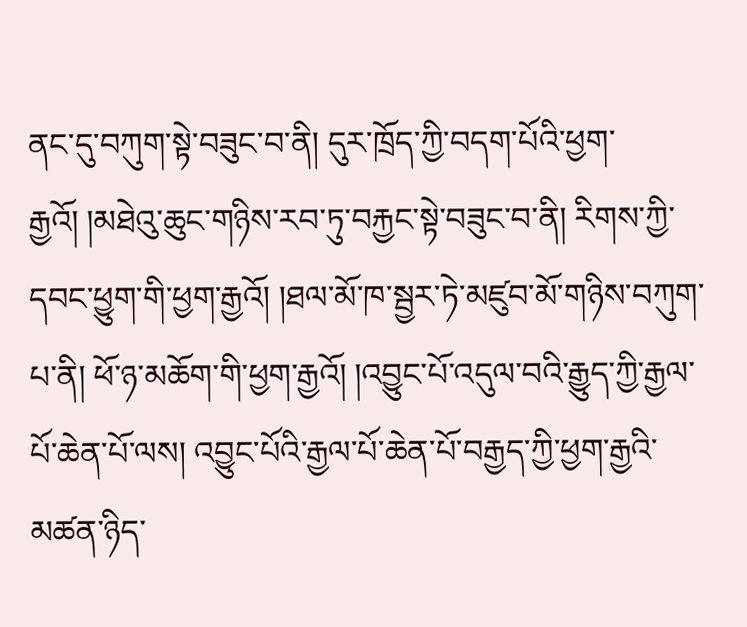ནང་དུ་བཀུག་སྟེ་བཟུང་བ་ནི། དུར་ཁྲོད་ཀྱི་བདག་པོའི་ཕྱག་རྒྱའོ། །མཐེའུ་ཆུང་གཉིས་རབ་ཏུ་བརྐྱང་སྟེ་བཟུང་བ་ནི། རིགས་ཀྱི་དབང་ཕྱུག་གི་ཕྱག་རྒྱའོ། །ཐལ་མོ་ཁ་སྦྱར་ཏེ་མཛུབ་མོ་གཉིས་བཀུག་པ་ནི། ཕོ་ཉ་མཆོག་གི་ཕྱག་རྒྱའོ། །འབྱུང་པོ་འདུལ་བའི་རྒྱུད་ཀྱི་རྒྱལ་པོ་ཆེན་པོ་ལས། འབྱུང་པོའི་རྒྱལ་པོ་ཆེན་པོ་བརྒྱད་ཀྱི་ཕྱག་རྒྱའི་མཚན་ཉིད་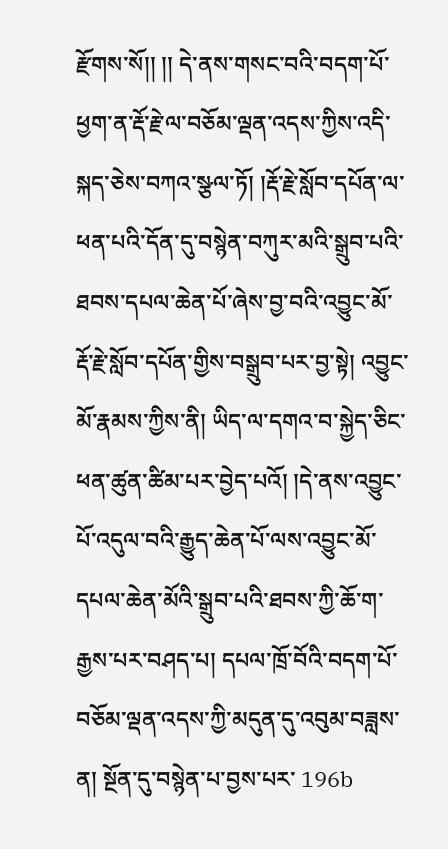རྫོགས་སོ།། །། དེ་ནས་གསང་བའི་བདག་པོ་ཕྱག་ན་རྡོ་རྗེ་ལ་བཅོམ་ལྡན་འདས་ཀྱིས་འདི་སྐད་ཅེས་བཀའ་སྩལ་ཏོ། །རྡོ་རྗེ་སློབ་དཔོན་ལ་ཕན་པའི་དོན་དུ་བསྙེན་བཀུར་མའི་སྒྲུབ་པའི་ཐབས་དཔལ་ཆེན་པོ་ཞེས་བྱ་བའི་འབྱུང་མོ་རྡོ་རྗེ་སློབ་དཔོན་གྱིས་བསྒྲུབ་པར་བྱ་སྟེ། འབྱུང་མོ་རྣམས་ཀྱིས་ནི། ཡིད་ལ་དགའ་བ་སྐྱེད་ཅིང་ཕན་ཚུན་ཚིམ་པར་བྱེད་པའོ། །དེ་ནས་འབྱུང་པོ་འདུལ་བའི་རྒྱུད་ཆེན་པོ་ལས་འབྱུང་མོ་དཔལ་ཆེན་མོའི་སྒྲུབ་པའི་ཐབས་ཀྱི་ཆོ་ག་རྒྱས་པར་བཤད་པ། དཔལ་ཁྲོ་བོའི་བདག་པོ་བཅོམ་ལྡན་འདས་ཀྱི་མདུན་དུ་འབུམ་བཟླས་ན། སྔོན་དུ་བསྙེན་པ་བྱས་པར་ 196b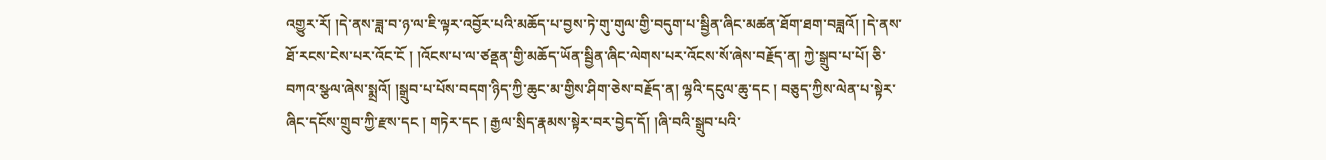འགྱུར་རོ། །དེ་ནས་ཟླ་བ་ཉ་ལ་ཇི་ལྟར་འབྱོར་པའི་མཆོད་པ་བྱས་ཏེ་གུ་གུལ་གྱི་བདུག་པ་སྦྱིན་ཞིང་མཚན་ཐོག་ཐག་བཟླའོ། །དེ་ནས་ཐོ་རངས་ངེས་པར་འོང་ངོ ། །འོངས་པ་ལ་ཙནྡན་གྱི་མཆོད་ཡོན་སྦྱིན་ཞིང་ལེགས་པར་འོངས་སོ་ཞེས་བརྗོད་ན། ཀྱེ་སྒྲུབ་པ་པོ། ཅི་བཀའ་སྩལ་ཞེས་སྨྲའོ། །སྒྲུབ་པ་པོས་བདག་ཉིད་ཀྱི་ཆུང་མ་གྱིས་ཤིག་ཅེས་བརྗོད་ན། ལྷའི་དངུལ་ཆུ་དང ། བཅུད་ཀྱིས་ལེན་པ་སྟེར་ཞིང་དངོས་གྲུབ་ཀྱི་རྫས་དང ། གཏེར་དང ། རྒྱལ་སྲིད་རྣམས་སྟེར་བར་བྱེད་དོ། །ཞི་བའི་སྒྲུབ་པའི་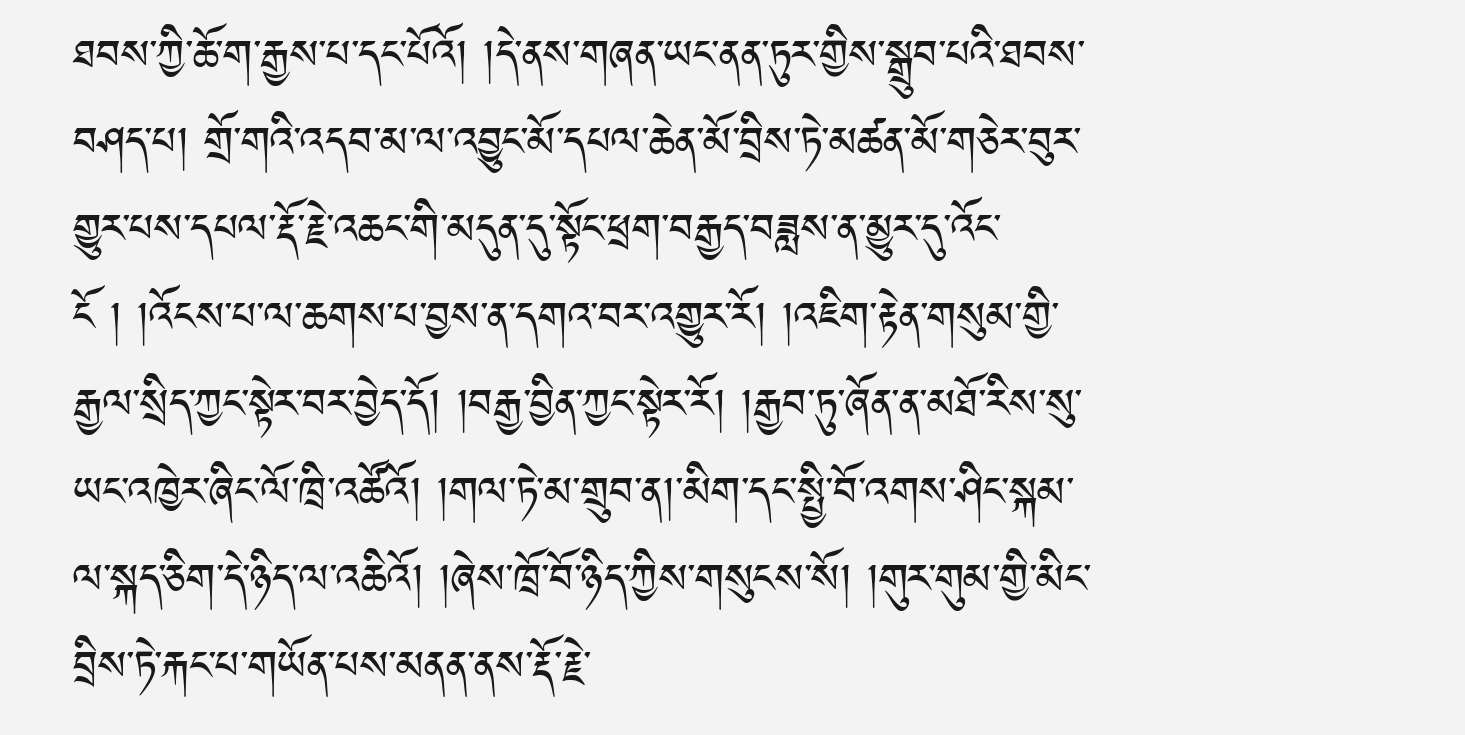ཐབས་ཀྱི་ཆོ་ག་རྒྱས་པ་དང་པོའོ། །དེ་ནས་གཞན་ཡང་ནན་ཏུར་གྱིས་སྒྲུབ་པའི་ཐབས་བཤད་པ། གྲོ་གའི་འདབ་མ་ལ་འབྱུང་མོ་དཔལ་ཆེན་མོ་བྲིས་ཏེ་མཚན་མོ་གཅེར་བུར་གྱུར་པས་དཔལ་རྡོ་རྗེ་འཆང་གི་མདུན་དུ་སྟོང་ཕྲག་བརྒྱད་བཟླས་ན་མྱུར་དུ་འོང་ངོ ། །འོངས་པ་ལ་ཆགས་པ་བྱས་ན་དགའ་བར་འགྱུར་རོ། །འཇིག་རྟེན་གསུམ་གྱི་རྒྱལ་སྲིད་ཀྱང་སྟེར་བར་བྱེད་དོ། །བརྒྱ་བྱིན་ཀྱང་སྟེར་རོ། །རྒྱབ་ཏུ་ཞོན་ན་མཐོ་རིས་སུ་ཡང་འཁྱེར་ཞིང་ལོ་ཁྲི་འཚོའོ། །གལ་ཏེ་མ་གྲུབ་ན།་མིག་དང་སྤྱི་བོ་འགས་ཤིང་སྐམ་ལ་སྐད་ཅིག་དེ་ཉིད་ལ་འཆིའོ། །ཞེས་ཁྲོ་བོ་ཉིད་ཀྱིས་གསུངས་སོ། །གུར་གུམ་གྱི་མིང་བྲིས་ཏེ་རྐང་པ་གཡོན་པས་མནན་ནས་རྡོ་རྗེ་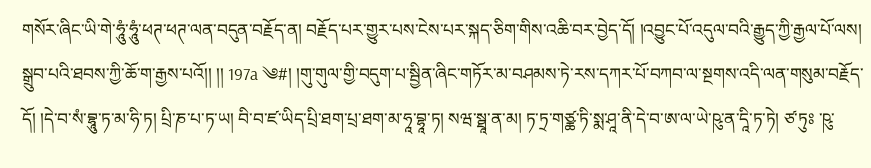གསོར་ཞིང་ཡི་གེ་ཧཱུཾ་ཧཱུཾ་ཕཊ་ཕཊ་ལན་བདུན་བརྗོད་ན། བརྗོད་པར་གྱུར་པས་ངེས་པར་སྐད་ཅིག་གིས་འཆི་བར་བྱེད་དོ། །འབྱུང་པོ་འདུལ་བའི་རྒྱུད་ཀྱི་རྒྱལ་པོ་ལས། སྒྲུབ་པའི་ཐབས་ཀྱི་ཆོ་ག་རྒྱས་པའོ།། །། 197a ༄#། །གུ་གུལ་གྱི་བདུག་པ་སྦྱིན་ཞིང་གཏོར་མ་བཤམས་ཏེ་རས་དཀར་པོ་བཀབ་ལ་སྔགས་འདི་ལན་གསུམ་བརྗོད་དོ། །དེ་བ་སཾ་བྷཱུ་ཏ་མ་ཧི་ཏ། པྲི་ཎ་པ་ཏ་ཡ། བི་བ་ཛ་ཡིད་པྲི་ཐག་པྲ་ཐག་མ་ཧཱ་བྷཱ་ཏ། སཝ་སྠཱ་ན་མ། ཏ་ཏྲ་གཙྪ་ཏི་སྨ་ཤཱ་ནི་དེ་བ་ཨ་ལ་ཡེ་ཥུ་ན་དཱི་ཏ་ཏེ། ཙ་ཏུཿ ་ཥུ་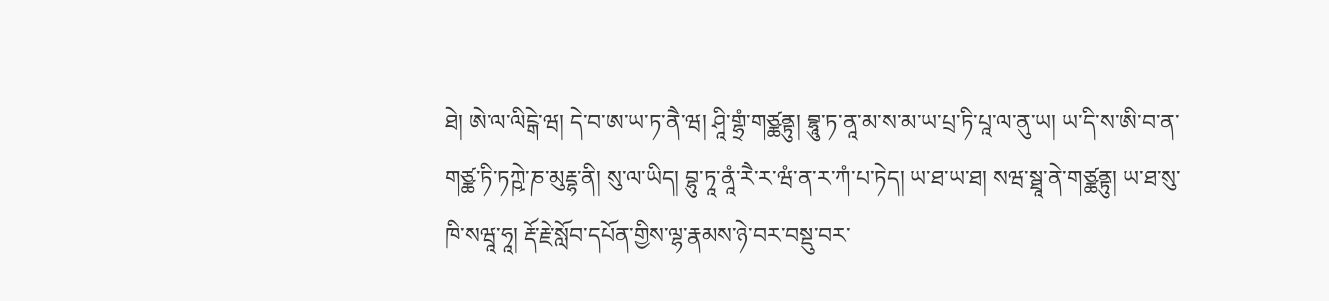ཐེ། ཨེ་ལ་ལིངྒེ་ཝ། དེ་བ་ཨ་ཡ་ཏ་ནཻ་ཝ། ཤཱི་གྷྲཾ་གཙྪནྟུ། བྷཱུ་ཏ་ནཱ་མ་ས་མ་ཡ་པྲ་ཏི་པཱ་ལ་ནུ་ཡ། ཡ་དི་ས་ཨི་བ་ན་གཙྪ་ཏི་ཏཀྵེ་ཎ་མུརྡྷ་ནི། སུ་ལ་ཡིད། བྷུ་ཏཱ་ནཱཾ་རཻ་ར་ཝཾ་ན་ར་ཀཾ་པ་ཏེད། ཡ་ཐ་ཡ་ཐ། སཝ་སྠཱ་ནེ་གཙྪནྟུ། ཡ་ཐ་སུ་ཁི་སཝཱ་ཧཱ། རྡོ་རྗེ་སློབ་དཔོན་གྱིས་ལྷ་རྣམས་ཉེ་བར་བསྡུ་བར་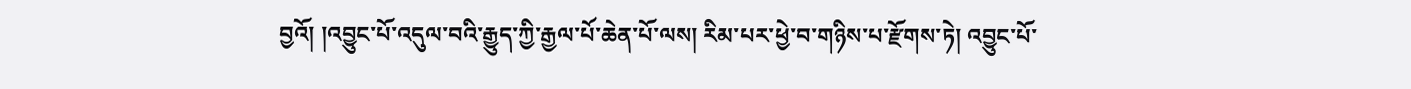བྱའོ། །འབྱུང་པོ་འདུལ་བའི་རྒྱུད་ཀྱི་རྒྱལ་པོ་ཆེན་པོ་ལས། རིམ་པར་ཕྱེ་བ་གཉིས་པ་རྫོགས་ཏེ། འབྱུང་པོ་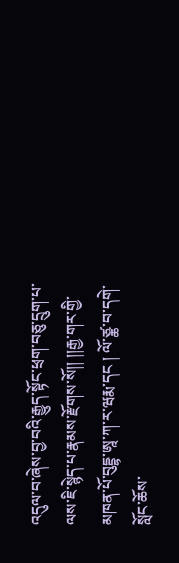འདུལ་བ་ཞེས་བྱ་བའི་རྒྱུད་སྟོང་ཕྲག་བཅུ་དྲུག་པ་ལས་ཇི་སྙེད་པ་རྣམས་རྫོགས་སོ།། །།རྒྱ་གར་གྱི་མཁན་པོ་བུདྡྷ་ཨཱ་ཀ་ར་ཝརྨ་དང ། ལོ་ཙྪ་བ་དགེ་སློང་ཆོས་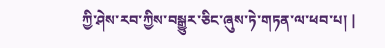ཀྱི་ཤེས་རབ་ཀྱིས་བསྒྱུར་ཅིང་ཞུས་ཏེ་གཏན་ལ་ཕབ་པ། |